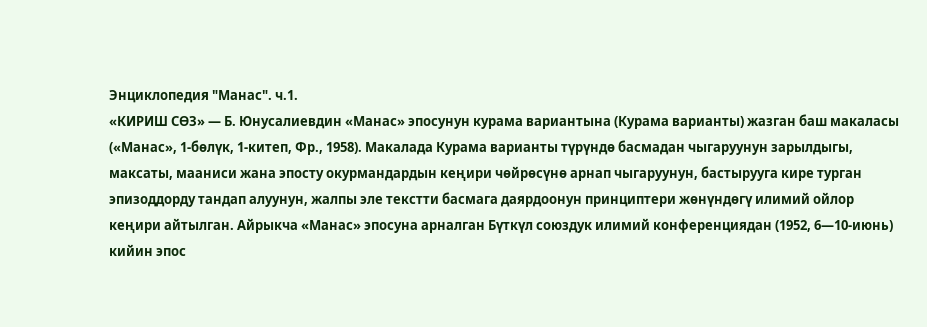Энциклопедия "Манас". ч.1.
«КИРИШ СӨЗ» — Б. Юнусалиевдин «Манас» эпосунун курама вариантына (Курама варианты) жазган баш макаласы («Манас», 1-бөлүк, 1-китеп, Фр., 1958). Макалада Курама варианты түрүндө басмадан чыгаруунун зарылдыгы, максаты, мааниси жана эпосту окурмандардын кеңири чөйрөсүнө арнап чыгаруунун, бастырууга кире турган эпизоддорду тандап алуунун, жалпы эле текстти басмага даярдоонун принциптери жөнүндөгү илимий ойлор кеңири айтылган. Айрыкча «Манас» эпосуна арналган Бүткүл союздук илимий конференциядан (1952, 6—10-июнь) кийин эпос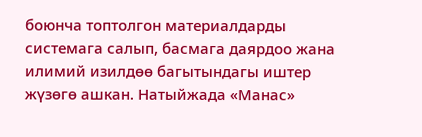боюнча топтолгон материалдарды системага салып, басмага даярдоо жана илимий изилдөө багытындагы иштер жүзөгө ашкан. Натыйжада «Манас»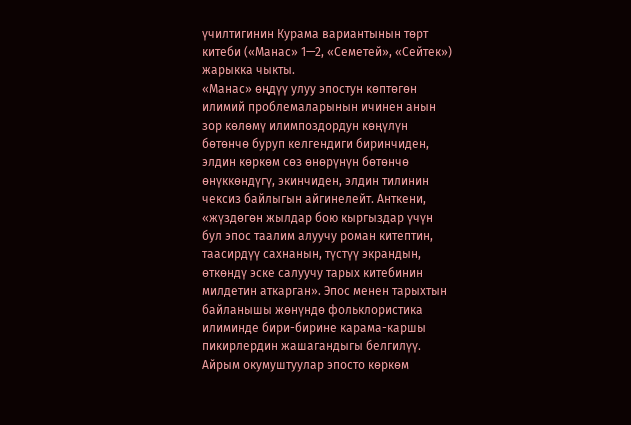үчилтигинин Курама вариантынын төрт китеби («Манас» 1—2, «Семетей», «Сейтек») жарыкка чыкты.
«Манас» өңдүү улуу эпостун көптөгөн илимий проблемаларынын ичинен анын зор көлөмү илимпоздордун көңүлүн бөтөнчө буруп келгендиги биринчиден, элдин көркөм сөз өнөрүнүн бөтөнчө өнүккөндүгү, экинчиден, элдин тилинин чексиз байлыгын айгинелейт. Анткени, «жүздөгөн жылдар бою кыргыздар үчүн бул эпос таалим алуучу роман китептин, таасирдүү сахнанын, түстүү экрандын, өткөндү эске салуучу тарых китебинин милдетин аткарган». Эпос менен тарыхтын байланышы жөнүндө фольклористика илиминде бири-бирине карама-каршы пикирлердин жашагандыгы белгилүү. Айрым окумуштуулар эпосто көркөм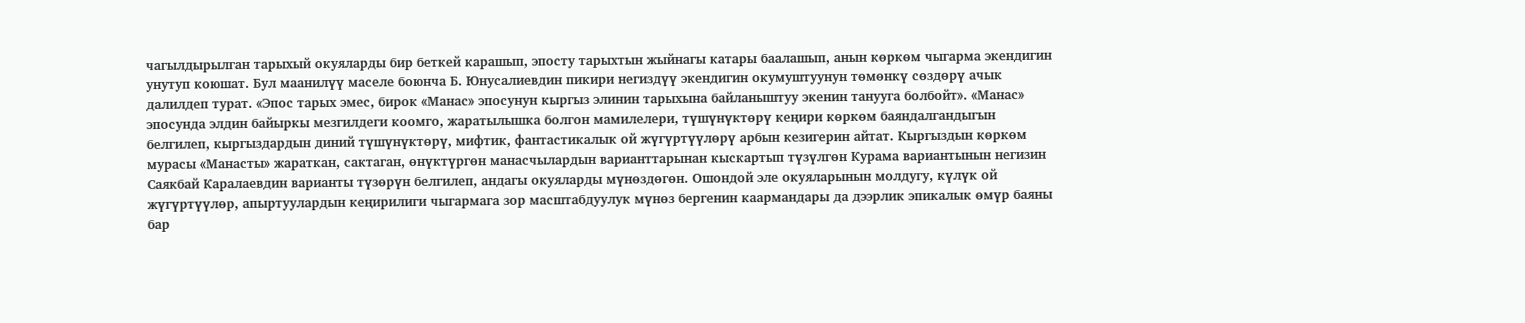чагылдырылган тарыхый окуяларды бир беткей карашып, эпосту тарыхтын жыйнагы катары баалашып, анын көркөм чыгарма экендигин унутуп коюшат. Бул маанилүү маселе боюнча Б. Юнусалиевдин пикири негиздүү экендигин окумуштуунун төмөнкү сөздөрү ачык далилдеп турат. «Эпос тарых эмес, бирок «Манас» эпосунун кыргыз элинин тарыхына байланыштуу экенин танууга болбойт». «Манас» эпосунда элдин байыркы мезгилдеги коомго, жаратылышка болгон мамилелери, түшүнүктөрү кеңири көркөм баяндалгандыгын белгилеп, кыргыздардын диний түшүнүктөрү, мифтик, фантастикалык ой жүгүртүүлөрү арбын кезигерин айтат. Кыргыздын көркөм мурасы «Манасты» жараткан, сактаган, өнүктүргөн манасчылардын варианттарынан кыскартып түзүлгөн Курама вариантынын негизин Саякбай Каралаевдин варианты түзөрүн белгилеп, андагы окуяларды мүнөздөгөн. Ошондой эле окуяларынын молдугу, күлүк ой жүгүртүүлөр, апыртуулардын кеңирилиги чыгармага зор масштабдуулук мүнөз бергенин каармандары да дээрлик эпикалык өмүр баяны бар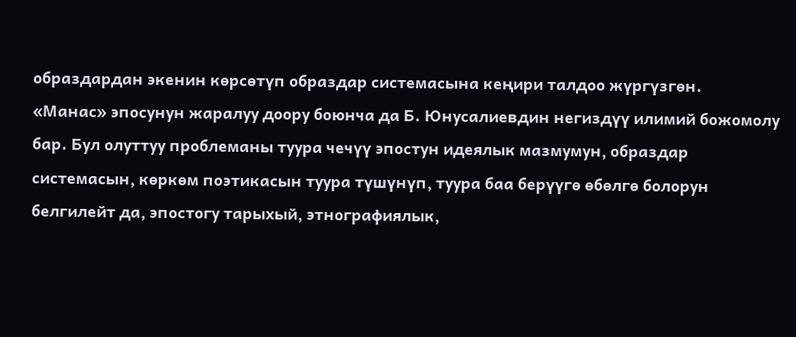образдардан экенин көрсөтүп образдар системасына кеңири талдоо жүргүзгөн.
«Манас» эпосунун жаралуу доору боюнча да Б. Юнусалиевдин негиздүү илимий божомолу бар. Бул олуттуу проблеманы туура чечүү эпостун идеялык мазмумун, образдар системасын, көркөм поэтикасын туура түшүнүп, туура баа берүүгө өбөлгө болорун белгилейт да, эпостогу тарыхый, этнографиялык,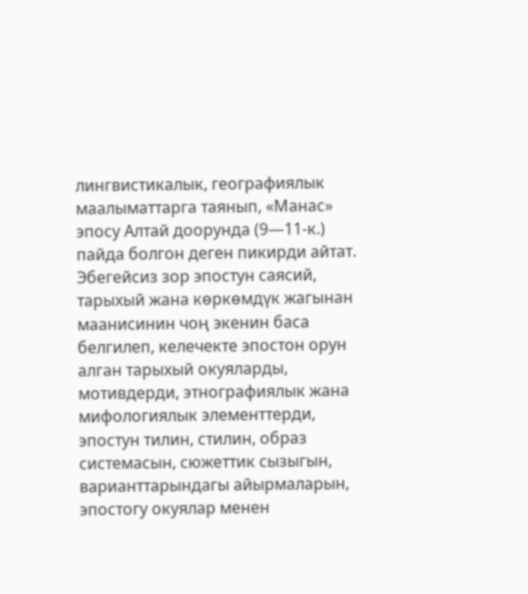лингвистикалык, географиялык маалыматтарга таянып, «Манас» эпосу Алтай доорунда (9—11-к.) пайда болгон деген пикирди айтат. Эбегейсиз зор эпостун саясий, тарыхый жана көркөмдүк жагынан маанисинин чоң экенин баса белгилеп, келечекте эпостон орун алган тарыхый окуяларды, мотивдерди, этнографиялык жана мифологиялык элементтерди, эпостун тилин, стилин, образ системасын, сюжеттик сызыгын, варианттарындагы айырмаларын, эпостогу окуялар менен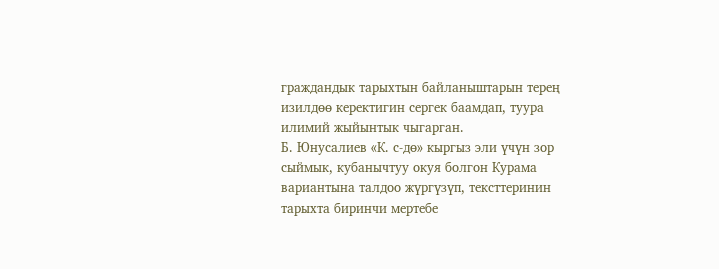граждандык тарыхтын байланыштарын терең изилдөө керектигин сергек баамдап, туура илимий жыйынтык чыгарган.
Б. Юнусалиев «К. с-дө» кыргыз эли үчүн зор сыймык, кубанычтуу окуя болгон Курама вариантына талдоо жүргүзүп, тексттеринин тарыхта биринчи мертебе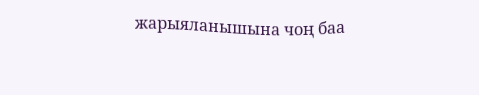жарыяланышына чоң баа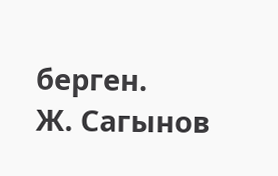берген.
Ж. Сагынов